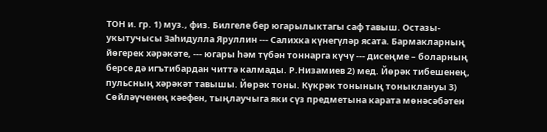ТОН и. гр. 1) муз., физ. Билгеле бер югарылыктагы саф тавыш. Остазы-укытучысы Заһидулла Яруллин --- Салихка күнегүләр ясата. Бармакларның йөгерек хәрәкәте, --- югары һәм түбән тоннарга күчү --- дисеңме – боларның берсе дә игътибардан читтә калмады. Р.Низамиев 2) мед. Йөрәк тибешенең, пульсның хәрәкәт тавышы. Йөрәк тоны. Күкрәк тонының тоныклануы 3) Сөйләүченең кәефен, тыңлаучыга яки сүз предметына карата мөнәсәбәтен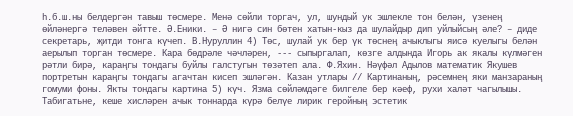һ.б.ш.ны белдергән тавыш төсмере. Менә сөйли торгач, ул, шундый ук эшлекле тон белән, үзенең өйләнергә теләвен әйтте. Ә.Еники. – Ә нигә син бөтен хатын-кыз да шулайдыр дип уйлыйсың әле? – диде секретарь, җитди тонга күчеп. В.Нуруллин 4) Төс, шулай ук бер үк төснең ачыклыгы яисә куелыгы белән аерылып торган төсмере. Кара бөдрәле чәчләрен, --- сыпыргалап, көзге алдында Игорь ак якалы күлмәген рәтли бирә, караңгы тондагы буйлы галстугын төзәтеп ала. Ф.Яхин. Нәүфәл Адылов математик Якушев портретын караңгы тондагы агачтан кисеп эшләгән. Казан утлары // Картинаның, рәсемнең яки манзараның гомуми фоны. Якты тондагы картина 5) күч. Язма сөйләмдәге билгеле бер кәеф, рухи халәт чагылышы. Табигатьне, кеше хисләрен ачык тоннарда күрә белүе лирик геройның эстетик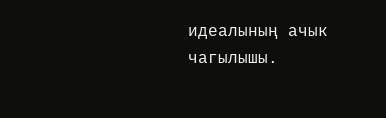идеалының ачык чагылышы.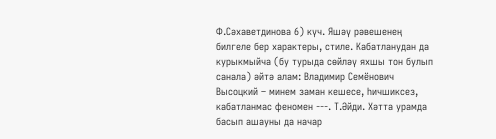Ф.Сәхаветдинова 6) күч. Яшәү рәвешенең билгеле бер характеры, стиле. Кабатланудан да курыкмыйча (бу турыда сөйләү яхшы тон булып санала) әйтә алам: Владимир Семёнович Высоцкий – минем заман кешесе, һичшиксез, кабатланмас феномен ---. Т.Әйди. Хәтта урамда басып ашауны да начар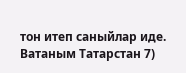тон итеп саныйлар иде. Ватаным Татарстан 7)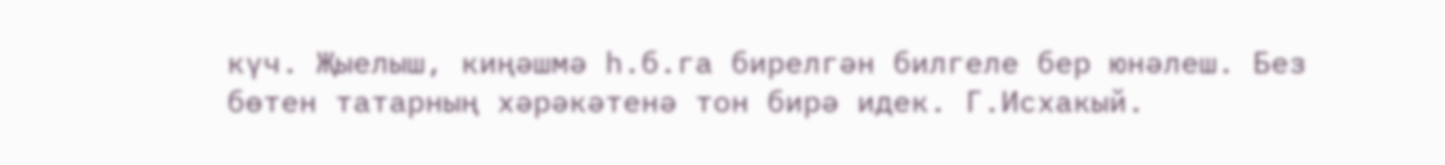күч. Җыелыш, киңәшмә һ.б.га бирелгән билгеле бер юнәлеш. Без бөтен татарның хәрәкәтенә тон бирә идек. Г.Исхакый.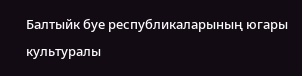Балтыйк буе республикаларының югары культуралы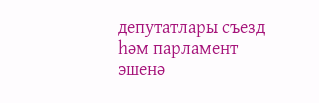депутатлары съезд һәм парламент эшенә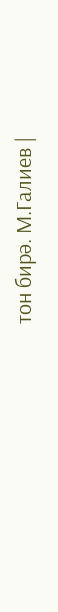тон бирә. М.Галиев |